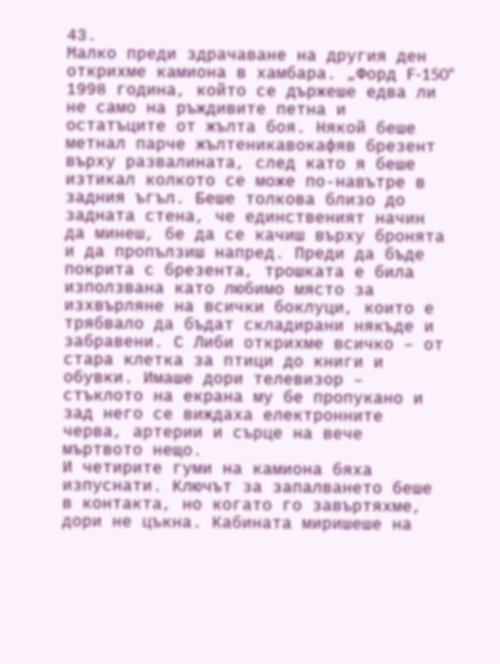43.
Малко преди здрачаване на другия ден открихме камиона в хамбара. „Форд F-150“ 1998 година, който се държеше едва ли не само на ръждивите петна и остатъците от жълта боя. Някой беше метнал парче жълтеникавокафяв брезент върху развалината, след като я беше изтикал колкото се може по-навътре в задния ъгъл. Беше толкова близо до задната стена, че единственият начин да минеш, бе да се качиш върху бронята и да пропълзиш напред. Преди да бъде покрита с брезента, трошката е била използвана като любимо място за изхвърляне на всички боклуци, които е трябвало да бъдат складирани някъде и забравени. С Либи открихме всичко – от стара клетка за птици до книги и обувки. Имаше дори телевизор – стъклото на екрана му бе пропукано и зад него се виждаха електронните черва, артерии и сърце на вече мъртвото нещо.
И четирите гуми на камиона бяха изпуснати. Ключът за запалването беше в контакта, но когато го завъртяхме, дори не цъкна. Кабината миришеше на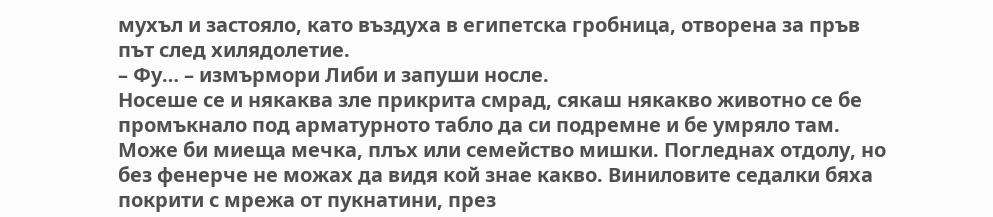мухъл и застояло, като въздуха в египетска гробница, отворена за пръв път след хилядолетие.
– Фу… – измърмори Либи и запуши носле.
Носеше се и някаква зле прикрита смрад, сякаш някакво животно се бе промъкнало под арматурното табло да си подремне и бе умряло там. Може би миеща мечка, плъх или семейство мишки. Погледнах отдолу, но без фенерче не можах да видя кой знае какво. Виниловите седалки бяха покрити с мрежа от пукнатини, през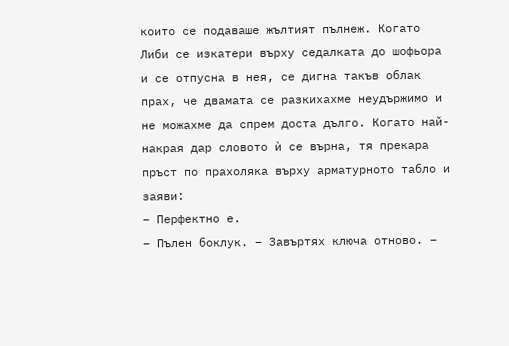които се подаваше жълтият пълнеж. Когато Либи се изкатери върху седалката до шофьора и се отпусна в нея, се дигна такъв облак прах, че двамата се разкихахме неудържимо и не можахме да спрем доста дълго. Когато най-накрая дар словото ѝ се върна, тя прекара пръст по прахоляка върху арматурното табло и заяви:
– Перфектно е.
– Пълен боклук. – Завъртях ключа отново. –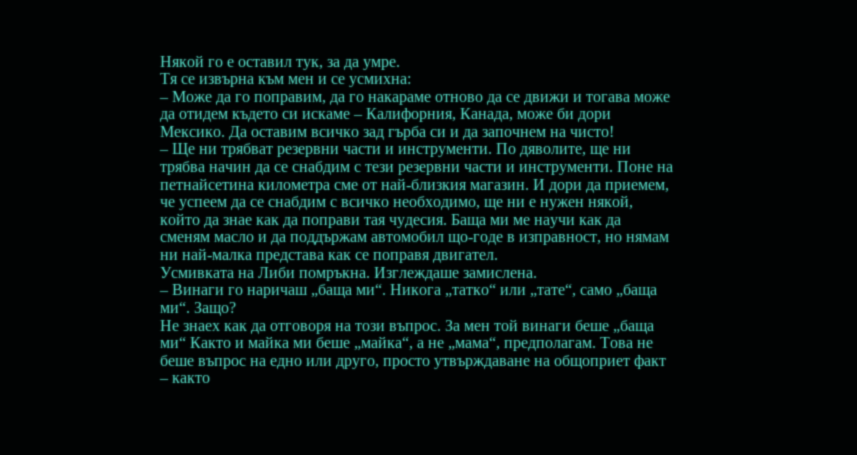Някой го е оставил тук, за да умре.
Тя се извърна към мен и се усмихна:
– Може да го поправим, да го накараме отново да се движи и тогава може да отидем където си искаме – Калифорния, Канада, може би дори Мексико. Да оставим всичко зад гърба си и да започнем на чисто!
– Ще ни трябват резервни части и инструменти. По дяволите, ще ни трябва начин да се снабдим с тези резервни части и инструменти. Поне на петнайсетина километра сме от най-близкия магазин. И дори да приемем, че успеем да се снабдим с всичко необходимо, ще ни е нужен някой, който да знае как да поправи тая чудесия. Баща ми ме научи как да сменям масло и да поддържам автомобил що-годе в изправност, но нямам ни най-малка представа как се поправя двигател.
Усмивката на Либи помръкна. Изглеждаше замислена.
– Винаги го наричаш „баща ми“. Никога „татко“ или „тате“, само „баща ми“. Защо?
Не знаех как да отговоря на този въпрос. За мен той винаги беше „баща ми“ Както и майка ми беше „майка“, а не „мама“, предполагам. Това не беше въпрос на едно или друго, просто утвърждаване на общоприет факт – както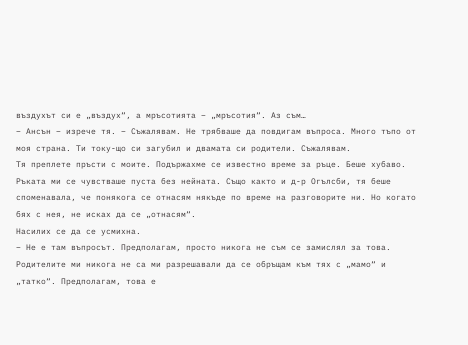въздухът си е „въздух“, а мръсотията – „мръсотия“. Аз съм…
– Ансън – изрече тя. – Съжалявам. Не трябваше да повдигам въпроса. Много тъпо от моя страна. Ти току-що си загубил и двамата си родители. Съжалявам.
Тя преплете пръсти с моите. Подържахме се известно време за ръце. Беше хубаво. Ръката ми се чувстваше пуста без нейната. Също както и д-р Огълсби, тя беше споменавала, че понякога се отнасям някъде по време на разговорите ни. Но когато бях с нея, не исках да се „отнасям“.
Насилих се да се усмихна.
– Не е там въпросът. Предполагам, просто никога не съм се замислял за това. Родителите ми никога не са ми разрешавали да се обръщам към тях с „мамо“ и „татко“. Предполагам, това е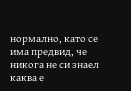нормално, като се има предвид, че никога не си знаел каква е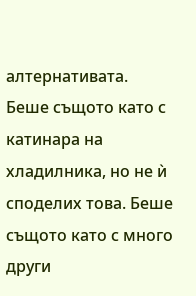алтернативата.
Беше същото като с катинара на хладилника, но не ѝ споделих това. Беше същото като с много други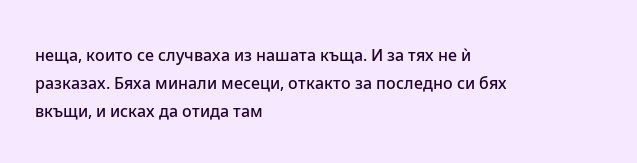неща, които се случваха из нашата къща. И за тях не ѝ разказах. Бяха минали месеци, откакто за последно си бях вкъщи, и исках да отида там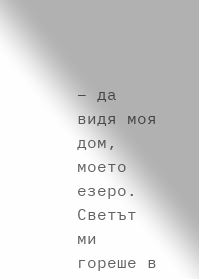– да видя моя дом, моето езеро. Светът ми гореше в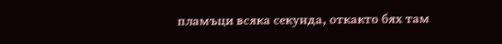пламъци всяка секунда, откакто бях там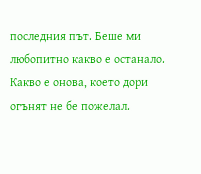последния път. Беше ми любопитно какво е останало. Какво е онова, което дори огънят не бе пожелал.